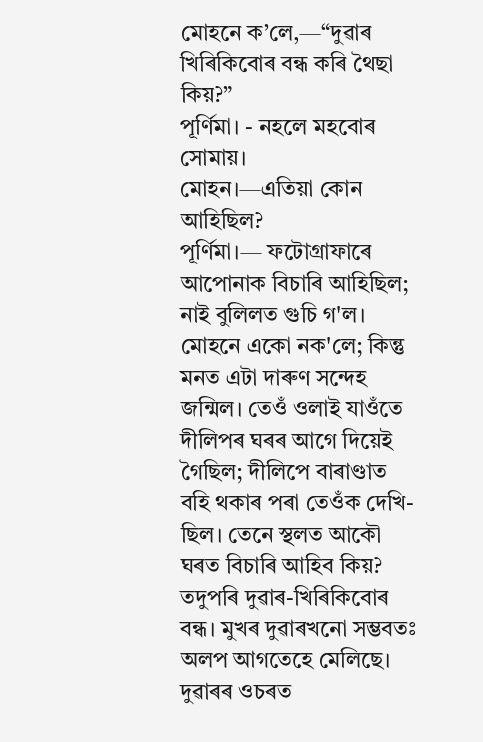মোহনে ক’লে,—“দুৱাৰ খিৰিকিবোৰ বন্ধ কৰি থৈছা কিয়?”
পূৰ্ণিমা। - নহলে মহবোৰ সোমায়।
মোহন।—এতিয়া কোন আহিছিল?
পূৰ্ণিমা।— ফটোগ্ৰাফাৰে আপোনাক বিচাৰি আহিছিল; নাই বুলিলত গুচি গ'ল।
মোহনে একো নক'লে; কিন্তু মনত এটা দাৰুণ সন্দেহ জন্মিল। তেওঁ ওলাই যাওঁতে দীলিপৰ ঘৰৰ আগে দিয়েই গৈছিল; দীলিপে বাৰাণ্ডাত বহি থকাৰ পৰা তেওঁক দেখি- ছিল। তেনে স্থলত আকৌ ঘৰত বিচাৰি আহিব কিয়? তদুপৰি দুৱাৰ-খিৰিকিবোৰ বন্ধ। মুখৰ দুৱাৰখনো সম্ভবতঃ অলপ আগতেহে মেলিছে। দুৱাৰৰ ওচৰত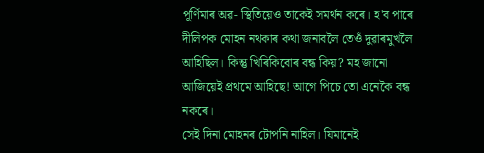পূৰ্ণিমাৰ অৱ- স্থিতিয়েও তাকেই সমৰ্থন কৰে। হ'ব পাৰে দীলিপক মোহন নথকাৰ কথা জনাবলৈ তেওঁ দুৱাৰমুখলৈ আহিছিল। কিন্তু খিৰিকিবোৰ বন্ধ কিয়? মহ জানো আজিয়েই প্ৰথমে আহিছে! আগে পিচে তো এনেকৈ বন্ধ নকৰে।
সেই দিনা মোহনৰ টোপনি নাহিল। যিমানেই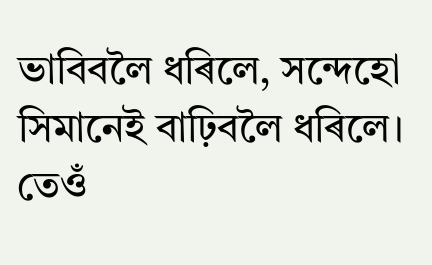ভাবিবলৈ ধৰিলে, সন্দেহো সিমানেই বাঢ়িবলৈ ধৰিলে। তেওঁ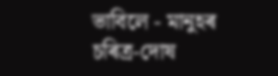ভাবিলে - মানুহৰ চৰিত্ৰ-দোষ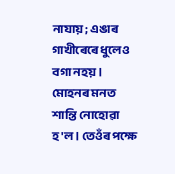নাযায়; এঙাৰ গাখীৰেৰে ধুলেও বগা নহয়।
মোহনৰ মনত শান্তি নোহোৱা হ'ল। তেওঁৰ পক্ষে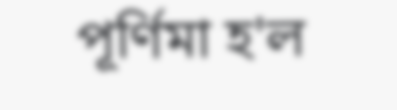পূৰ্ণিমা হ'ল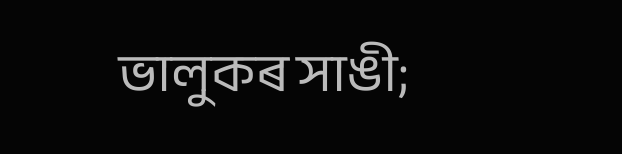ভালুকৰ সাঙী;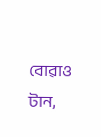বোৱাও টান,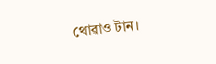থোৱাও টান।